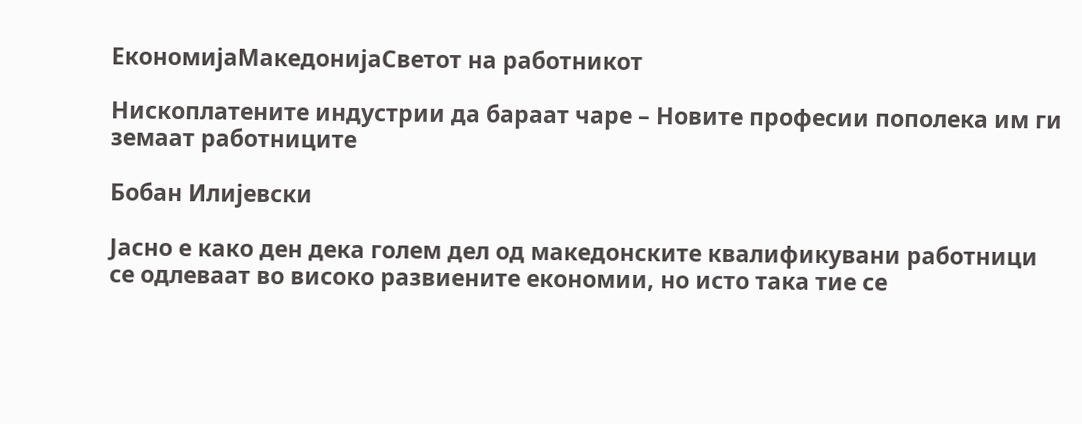ЕкономијаМакедонијаСветот на работникот

Нископлатените индустрии да бараат чаре – Новите професии пополека им ги земаат работниците

Бобан Илијевски

Јасно е како ден дека голем дел од македонските квалификувани работници се одлеваат во високо развиените економии, но исто така тие се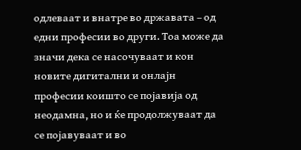одлеваат и внатре во државата – од едни професии во други. Тоа може да значи дека се насочуваат и кон новите дигитални и онлајн професии коишто се појавија од неодамна, но и ќе продолжуваат да се појавуваат и во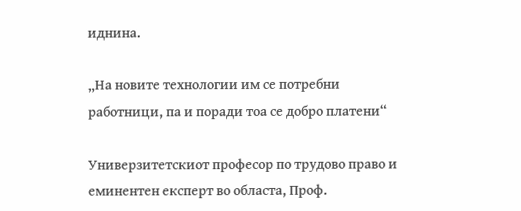иднина.

„На новите технологии им се потребни работници, па и поради тоа се добро платени“

Универзитетскиот професор по трудово право и еминентен експерт во областа, Проф.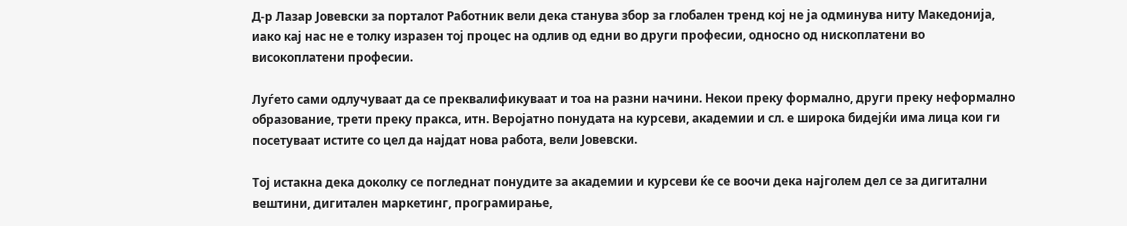Д-р Лазар Јовевски за порталот Работник вели дека станува збор за глобален тренд кој не ја одминува ниту Македонија, иако кај нас не е толку изразен тој процес на одлив од едни во други професии, односно од нископлатени во високоплатени професии.

Луѓето сами одлучуваат да се преквалификуваат и тоа на разни начини. Некои преку формално, други преку неформално образование, трети преку пракса, итн. Веројатно понудата на курсеви, академии и сл. е широка бидејќи има лица кои ги посетуваат истите со цел да најдат нова работа, вели Јовевски.

Тој истакна дека доколку се погледнат понудите за академии и курсеви ќе се воочи дека најголем дел се за дигитални вештини, дигитален маркетинг, програмирање,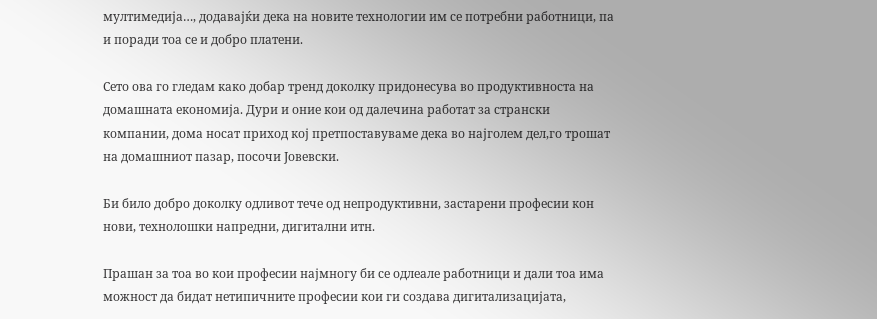мултимедија…, додавајќи дека на новите технологии им се потребни работници, па и поради тоа се и добро платени.

Сето ова го гледам како добар тренд доколку придонесува во продуктивноста на домашната економија. Дури и оние кои од далечина работат за странски компании, дома носат приход кој претпоставуваме дека во најголем дел,го трошат на домашниот пазар, посочи Јовевски.

Би било добро доколку одливот тече од непродуктивни, застарени професии кон нови, технолошки напредни, дигитални итн.

Прашан за тоа во кои професии најмногу би се одлеале работници и дали тоа има можност да бидат нетипичните професии кои ги создава дигитализацијата,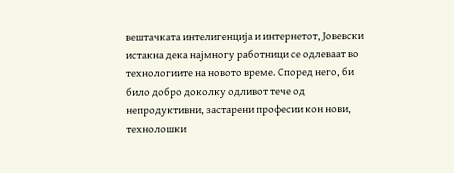вештачката интелигенција и интернетот, Јовевски истакна дека најмногу работници се одлеваат во технологиите на новото време. Според него, би било добро доколку одливот тече од непродуктивни, застарени професии кон нови, технолошки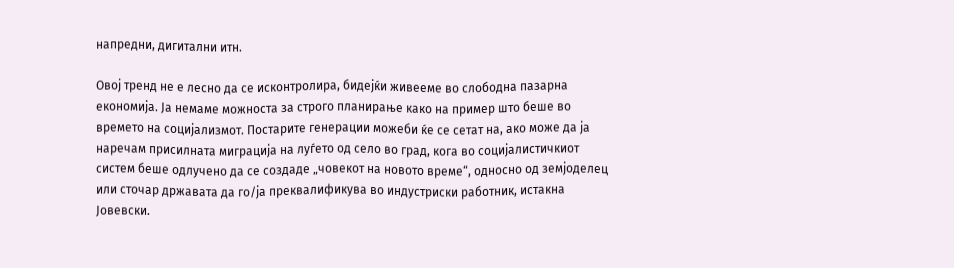напредни, дигитални итн.

Овој тренд не е лесно да се исконтролира, бидејќи живееме во слободна пазарна економија. Ја немаме можноста за строго планирање како на пример што беше во времето на социјализмот. Постарите генерации можеби ќе се сетат на, ако може да ја наречам присилната миграција на луѓето од село во град, кога во социјалистичкиот систем беше одлучено да се создаде „човекот на новото време“, односно од земјоделец или сточар државата да го/ја преквалификува во индустриски работник, истакна Јовевски.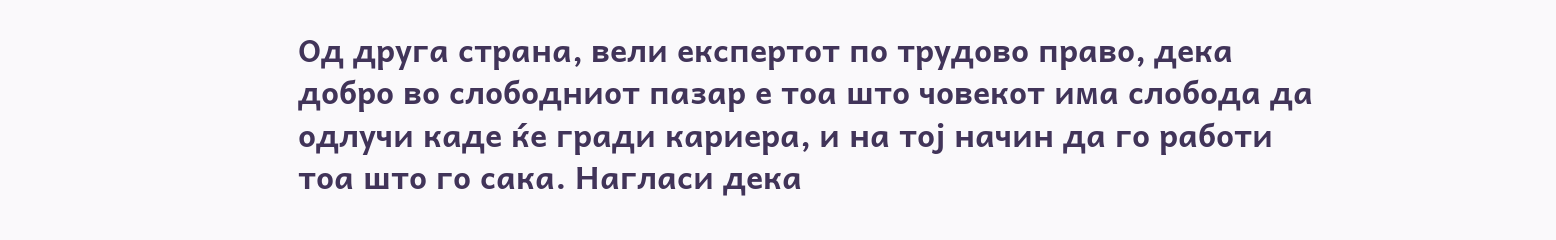Од друга страна, вели експертот по трудово право, дека добро во слободниот пазар е тоа што човекот има слобода да одлучи каде ќе гради кариера, и на тој начин да го работи тоа што го сака. Нагласи дека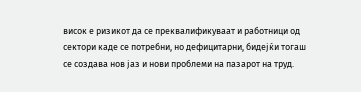висок е ризикот да се преквалификуваат и работници од сектори каде се потребни, но дефицитарни, бидејќи тогаш се создава нов јаз и нови проблеми на пазарот на труд.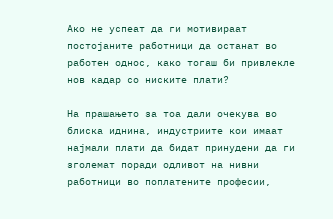Ако не успеат да ги мотивираат постојаните работници да останат во работен однос, како тогаш би привлекле нов кадар со ниските плати?

На прашањето за тоа дали очекува во блиска иднина, индустриите кои имаат најмали плати да бидат принудени да ги зголемат поради одливот на нивни работници во поплатените професии,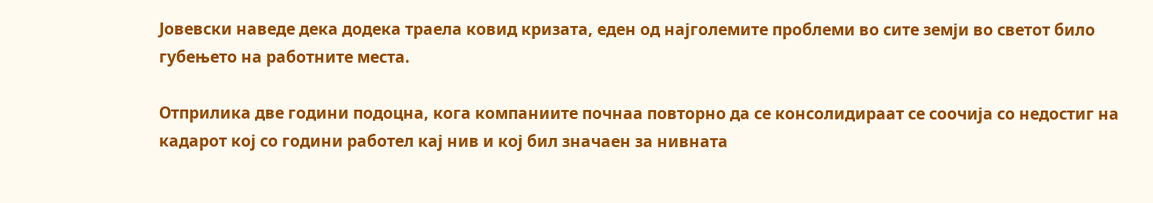Јовевски наведе дека додека траела ковид кризата, еден од најголемите проблеми во сите земји во светот било губењето на работните места.

Отприлика две години подоцна, кога компаниите почнаа повторно да се консолидираат се соочија со недостиг на кадарот кој со години работел кај нив и кој бил значаен за нивната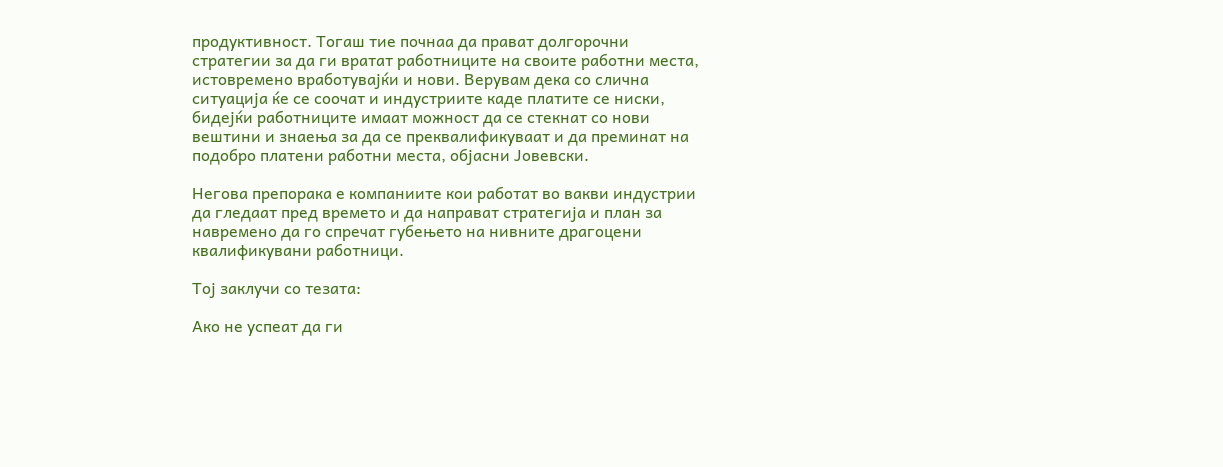продуктивност. Тогаш тие почнаа да прават долгорочни стратегии за да ги вратат работниците на своите работни места, истовремено вработувајќи и нови. Верувам дека со слична ситуација ќе се соочат и индустриите каде платите се ниски, бидејќи работниците имаат можност да се стекнат со нови вештини и знаења за да се преквалификуваат и да преминат на подобро платени работни места, објасни Јовевски.

Негова препорака е компаниите кои работат во вакви индустрии да гледаат пред времето и да направат стратегија и план за навремено да го спречат губењето на нивните драгоцени квалификувани работници.

Тој заклучи со тезата:

Ако не успеат да ги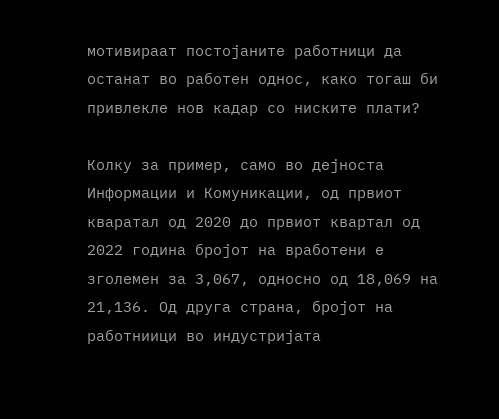мотивираат постојаните работници да останат во работен однос, како тогаш би привлекле нов кадар со ниските плати?

Колку за пример, само во дејноста Информации и Комуникации, од првиот кваратал од 2020 до првиот квартал од 2022 година бројот на вработени е зголемен за 3,067, односно од 18,069 на 21,136. Од друга страна, бројот на работниици во индустријата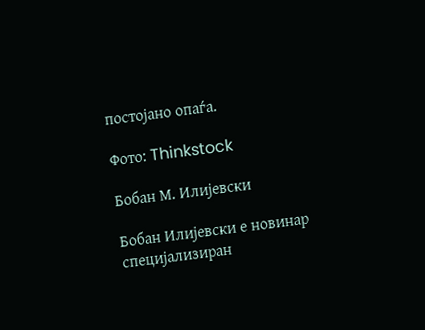постојано опаѓа.

Фото: Thinkstock

Бобан М. Илијевски

Бобан Илијевски е новинар специјализиран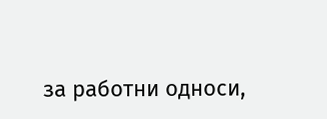за работни односи,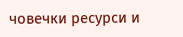човечки ресурси и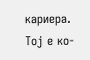кариера. Тој е ко-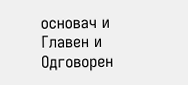основач и Главен и Одговорен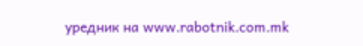уредник на www.rabotnik.com.mk